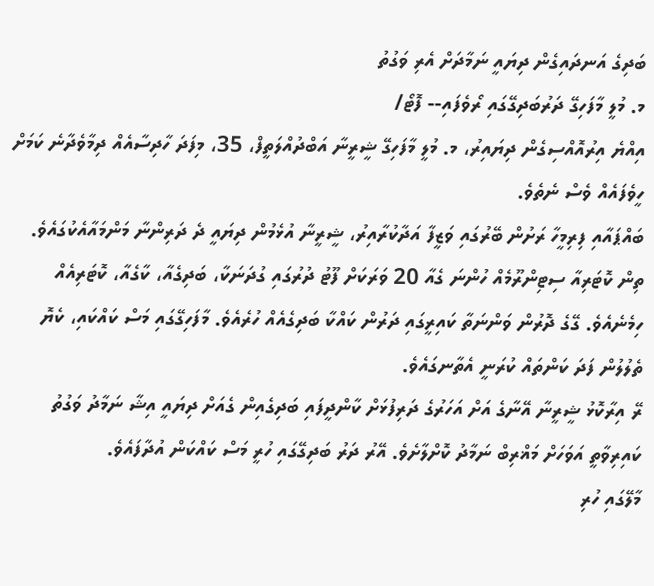ބަދިގެ އަނދައިގެން ދިޔައީ ނަމާދަށް އެރި ވަގުތު
މ. މުލީ މާފަހިގޭ ދަރުބަދިގޭގައި ރޯވެފައި-- ފޮޓޯ/
އިއްޔެ އިރުއޮއްސިގެން ދިޔައިރު، މ. މުލީ މާފަހިގޭ ޝީރީނާ އަބްދުއްލަތީފް، 35، މިފަދަ ހާދިސާއެއް ދިމާވެދާނެ ކަމަށް ހީވެފައެއް ވެސް ނެތެވެ.
ބައްޕައާއި ފިރިމީހާ ރަށުން ބޭރުގައި ވަޒީފާ އަދާކުރާއިރު، ޝީރީނާ އުޅެމުން ދިޔައީ ދެ ދަރިންނާ މަންމައާއެކުގައެވެ. ތިން ކޮޓަރިއާ ސިޓިންރޫމެއް ހުންނަ ގެއާ 20 ވަރަކަށް ފޫޓު ދުރުގައި ގުދަނަކާ، ބަދިގެއާ، ކާގެއާ، ކޮޓަރިއެއް ހިމެނެއެވެ. ގޭގެ ދޮރުން ވަންނަތާ ކައިރީގައި ދަރުން ކައްކާ ބަދިގެއެއް ހުރެއެވެ. މާފަހިގޭގައި މަސް ކައްކައި، ކެޔޮ ތެލުލުން ފަދަ ކަންތައް ކުރަނީ އެތާނގައެވެ.
ރޭ އިރާކޮޅު ޝީރީނާ އޭނާގެ އަށް އަހަރުގެ ދަރިފުޅަށް ކާންދީފައި ބަދިގެއިން ގެއަށް ދިޔައީ އިޝާ ނަމާދު ވަގުތު ކައިރިވާތީ އަވަހަށް މަޣްރިބް ނަމާދު ކޮށްލާށެވެ. އޭރު ދަރު ބަދިގޭގައި ހުރީ މަސް ކައްކަން އުދާފައެވެ.
މާލޭގައި ހުރި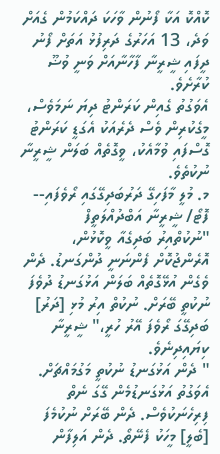ކޮއްކޮ އަކާ ފޯނުން ވާހަކަ ދައްކަމުން ގެއަށް ވަދެ، 13 އަހަރުގެ ދަރިފުޅު އަތަށް ފޯނު ދީފައި ޝީރީނާ ފާހާނާއަށް ވަނީ ވުޟޫ ކުރާށެވެ.
އެވަގުތު ގެއިން ކަރަންޓު ދިޔަ ނަމަވެސް، މީގެކުރިން ވެސް ދެރެއަކު އެގަޑީ ކަރަންޓު ގޮސްފައި ވުމާއެކު، ވީގޮތެއް ބަލަން ޝީރީނާ ނުކުތެވެ.
މ. މުލީ މާފަހިގޭ ދަރުބަދިގޭގައި ރޯވެފައި-- ފޮޓޯ/ ޝީރީނާ އަބްދުއްލަތީފް
"ނުކުތްއިރު ބަދިގެއާ ވީކޮޅުން، އޮރެންޖުކޮށް ފެންނަނީ ދުންގަނޑު. ދެން ވެގެން އުޅޭގޮތެއް ބަލަން އަޅުގަނޑު ދުވެފަ ނުކުތީ ބޭރަށް. ނުކުތް އިރު މުޅި [ދަރު] ބަދިގޭގަ ރޯވެފަ އޭރު ހުރީ،" ޝީރީނާ ކިޔައިދިނެވެ.
" ދެން އަޅުގަނޑު ނުކުތީ މަގުމައްޗަށް. އެވަގުތު އަޅުގަނޑުމެން ގޭގަ ނެތް ފިރިހެނަކުވެސް. ދެން ބޭރަށް ނުކުމެފަ [ބެލީ] މީހަކު ފެނޭތޯ. ދެން އަލިފާން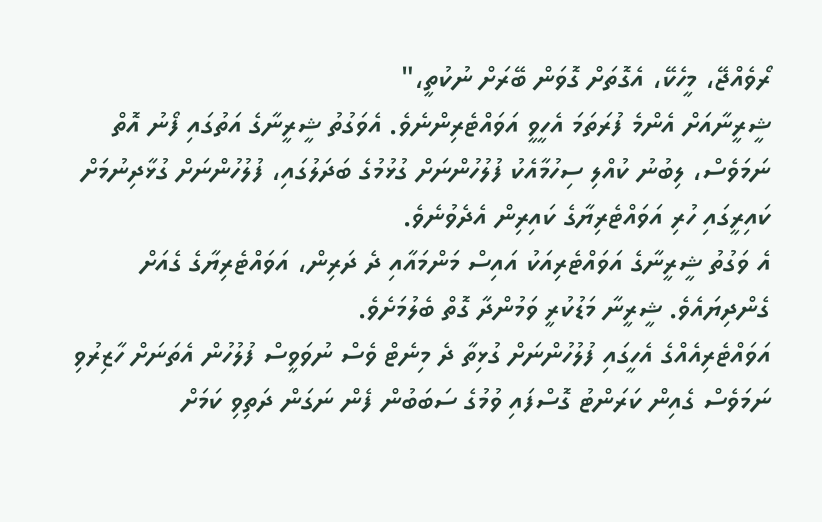ރޯވެއްޖޭ، މީހެކޭ، އެގޮތަށް ގޮވަން ބޭރަށް ނުކުތީ،"
ޝީރީނާއަށް އެންމެ ފުރަތަމަ އެހީވީ އަވައްޓެރިންނެވެ. އެވަގުތު ޝީރީނާގެ އަތުގައި ފޯނު އޮތް ނަމަވެސް، ލިބުނު ކުއްލި ސިހުމާއެކު ފުލުހުންނަށް ގުޅުމުގެ ބަދަލުގައި، ފުލުހުންނަށް ގުޅާދިނުމަށް ކައިރީގައި ހުރި އަވައްޓެރިޔާގެ ކައިރިން އެދެވުނެވެ.
އެ ވަގުތު ޝީރީނާގެ އަވައްޓެރިއަކު އައިސް މަންމައާއި ދެ ދަރިން، އަވައްޓެރިޔާގެ ގެއަށް ގެންދިޔައެވެ. ޝީރީނާ މަޑުކުރީ ވަމުންދާ ގޮތް ބެލުމަށެވެ.
އަވައްޓެރިއެއްގެ އެހީގައި ފުލުހުންނަށް ގުޅިތާ ދެ މިނެޓް ވެސް ނުވަވީސް ފުލުހުން އެތަނަށް ހާޒިރުވި ނަމަވެސް ގެއިން ކަރަންޓު ގޮސްފައި ވުމުގެ ސަބަބުން ފެން ނަގަން ދަތިވި ކަމަށް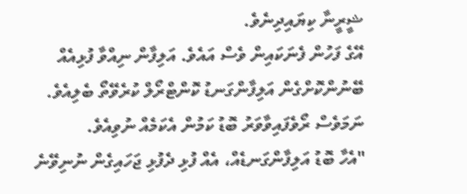ޝީރީނާ ކިޔައިދިނެވެ.
އޭގެ ފަހުން ފެނަކައިން ވެސް އައެވެ. އަލިފާން ނިއްވާ ފުޅިއެއް ބޭނުންކޮށްގެން އަލިފާންގަނޑު ކޮންޓްރޯލް ކުރެވޭތޯ ބެލިއެވެ. ނަމަވެސް ރޯވެފައިވާވަރު ބޮޑު ކަމުން އެކަމެއް ނުވިއެވެ.
"އެހާ ބޮޑު އަލިފާންގަނޑެއް، އެއް ފުޅި ދެފުޅި ޖަހައިގެން ނުނިވޭނެ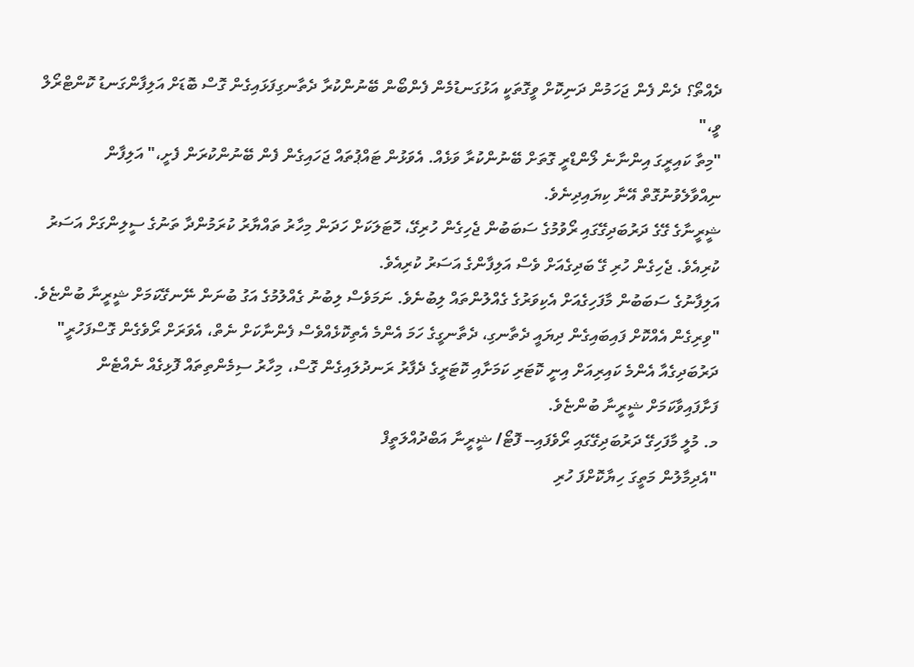ދެއްތޯ؟ ދެން ފެން ޖަހަމުން ދަނިކޮށް ވީގޮތަކީ އަޅުގަނޑުމެން ފެންބޯން ބޭނުންކުރާ ދެތާނގިފަޅައިގެން ގޮސް ބޮޑަށް އަލިފާންގަނޑު ކޮންޓްރޯލް ވީ،"
"މިތާ ކައިރީގަ އިންނާނެ ލޯންޑްރީ ގޮތަށް ބޭނުންކުރާ ވަޅެއް. އެވަޅުން ޓައްޕުތައް ޖަހައިގެން ފެން ބޭނުންކުރަން ފެށީ،" އަލިފާން ނިއްވާލެވުނުގޮތް އޭނާ ކިޔައިދިނެވެ.
ޝީރީނާގެ ގޭގެ ދަރުބަދިގޭގައި ރޯވުމުގެ ސަބަބުން ޖެހިގެން ހުރިގޭ، ހޮޓަލަކަށް ހަދަން މިހާރު ތައްޔާރު ކުރަމުންދާ ތަނުގެ ސީލިންގަށް އަސަރު ކުރިއެވެ. ޖެހިގެން ހުރި ގޭ ބަދިގެއަށް ވެސް އަލިފާންގެ އަސަރު ކުރިއެވެ.
އަލިފާނުގެ ސަބަބުން މާފަހިގެއަށް އެކިވަރުގެ ގެއްލުންތައް ލިބުނެވެ. ނަމަވެސް ލިބުނު ގެއްލުމުގެ އަގު ބުނަން ނޭނގޭކަމަށް ޝީރީނާ ބުންޏެވެ.
"ވިރިގެން އެއްކޮށް ފައިބައިގެން ދިޔައީ ދެތާނގި، ދެތާނގީގެ ހަމަ އެންމެ އެތިކޮޅެއްވެސް ފެންނާކަށް ނެތް، އެވަރަށް ރޯވެގެން ގޮސްފަހުރީ"
ދަރުބަދިގެއާ އެންމެ ކައިރިއަށް އިނީ ކޮޓަރި ކަމަށާއި ކޮޓަރީގެ ދެފާރު ރަނދުލައިގެން ގޮސް، މިހާރު ސިމެންތިތައް ފޮޅިގެއް ނެއްޓެން ފަށާފައިވާކަމަށް ޝީރީނާ ބުންޏެވެ.
މ. މުލީ މާފަހިގޭ ދަރުބަދިގޭގައި ރޯވެފައި-- ފޮޓޯ/ ޝީރީނާ އަބްދުއްލަތީފް
"އެދިމާލުން މަތީގަ ހިޔާކޮށްފަ ހުރި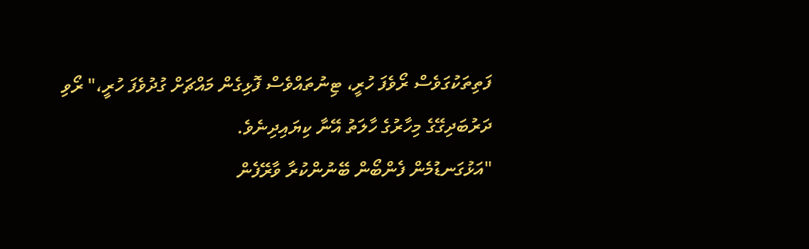ފަތިތަކުގަވެސް ރޯވެފަ ހުރީ، ޓިނުތައްވެސް ފޮޅިގެން މައްޗަށް ގުދުވެފަ ހުރީ،" ރޯވި ދަރުބަދިގޭގެ މިހާރުގެ ހާލަތު އޭނާ ކިޔައިދިނެވެ.
"އަޅުގަނޑުމެން ފެންބޯން ބޭނުންކުރާ ވާރޭފެން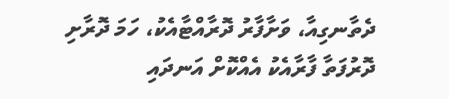ދެތާނގިއާ، ވަށާފާރު ދޮރާއްޓާއެކު، ހަމަ ދޮރާށި ދޮރުފަތާ ފާރާއެކު އެއްކޮށް އަނދައި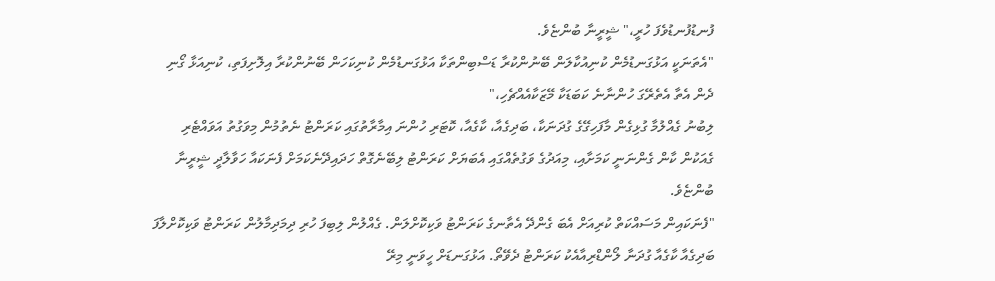ފުނޑުފުނޑުވެފަ ހުރީ،" ޝީރީނާ ބުންޏެވެ.
"އެތަނަކީ އަޅުގަނޑުމެން ކުނިއުކާލަން ބޭނުންކުރާ ޑަސްބިންތަކާ އަޅުގަނޑުމެން ކުނިކަހަން ބޭނުންކުރާ އިލޮށިފަތި، ކުނިއަޅާ ގޯނި ދެން އެތާ އެތެރޭގަ ހުންނާނެ ކަބަޑަކާ މޭޒަކާއެއްޗެހި،"
ލިބުނު ގެއްލުމާ ގުޅިގެން މާފަހިގޭގެ ގުދަނަކާ، ބަދިގެއާ، ކާގެއާ، ކޮޓަރި ހުންނަ އިމާރާތުގައި ކަރަންޓު ނެތުމުން މިވަގުތު އަވައްޓެރި ގެއަކުން ކާން ގެންނަނީ ކަމަށާއި، މިއަދުގެ ވަގުތެއްގައި އެބަޔަށް ކަރަންޓު ލިބޭނެގޮތް ހަދައިދޭނެކަމަށް ފެނަކައާ ހަވާލާދީ ޝީރީނާ ބުންޏެވެ.
"ފެނަކައިން މަސައްކަތް ކުރިއަށް އެބަ ގެންދޭ އެތާނގެ ކަރަންޓު ވަކިކޮށްލަން. ގެއްލުން ލިބިފަ ހުރި ދިމަދިމާލުން ކަރަންޓު ވަކިކޮށްލާފަ ބަދިގެއާ ކާގެއާ ގުދަނާ ލޯންޑްރިއާއެކު ކަރަންޓު ދެވޭތޯ. އަޅުގަނޑަށް ހީވަނީ މިރޭ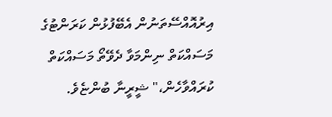އިރުއޮއްސޭތަނުން އެބޭފުޅުން ކަރަންޓުގެ މަސައްކަތް ނިންމަވާ ދެވޭތޯ މަސައްކަތް ކުރައްވާހެން،" ޝީރީނާ ބުންޏެވެ.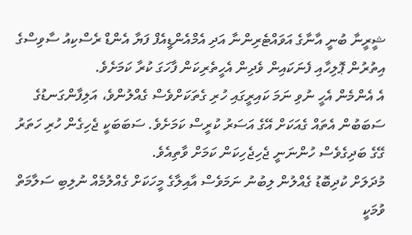ޝީރީނާ ބުނީ އާނާގެ އަވައްޓެރިންނާ އަދި އެމްއެންޑީއެފް ފަޔާ އެންޑް ރެސްކިއު ސާވިސްގެ އިތުރުން ޕޮލިހާއި ފެނަކައިން ވެދިން އެހީތެރިކަން ފާހަގަ ކުރާ ކަމަށެވެ.
އެ އެންމެން އެހީ ނުވި ނަމަ ކައިރީގައި ހުރި ގެތަކަށްވެސް ގެއްލުންވެ، އަލިފާންގަނޑުގެ ސަބަބުން އެތައް ގެއަކަށް އޭގެ އަސަރު ކުރީސް ކަމަށެވެ. ސަބަބަކީ ޖެހިގެން ހުރި ހަތަރު ގޭގެ ބަދިގެވެސް ހުންނަނީ ޖެހިޖެހިކަން ކަމަށް ވާތިއެވެ.
މުދަލަށް ކުދިބޮޑު ގެއްލުން ލިބުނު ނަމަވެސް އާއިލާގެ މީހަކަށް ގެއްލުމެއް ނުލިބި ސަލާމަތް ވުމަކީ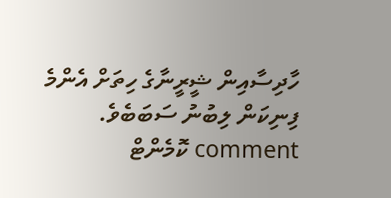ހާދިސާއިން ޝީރީނާގެ ހިތަށް އެންމެ ފިނިކަން ލިބުނު ސަބަބެވެ.
comment ކޮމެންޓް